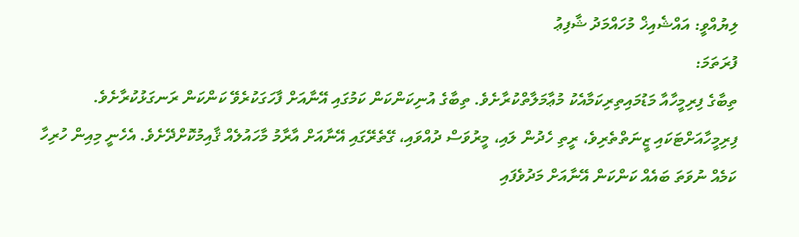ލިޔުއްވީ: އައްޝެއިޚް މުހައްމަދު ޝާފިޢު
ފުރަތަމަ:
ތިބާގެ ފިރިމީހާއާ މަޑުމައިތިރިކަމާއެކު މުޢާމަލާތްކުރާށެވެ. ތިބާގެ އުނިކަންކަން ކަމުގައި އޭނާއަށް ފާހަގަކުރެވޭ ކަންކަން ރަނގަޅުކުރާށެވެ. ފިރިމީހާއަށްޓަކައި ޒީނަތްތެރިވެ، ރީތި ހެދުން ލައި، މީރުވަސް ދުއްވައި، ގޭތެރޭގައި އޭނާއަށް އާރާމު މާހައުލެއް ޤާއިމުކޮށްދޭށެވެ. އެހެނީ މިއިން ހުރިހާ ކަމެއް ނުވަތަ ބައެއް ކަންކަން އޭނާއަށް މަދުވެފައި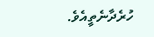ހުރެދާނެތީއެވެ.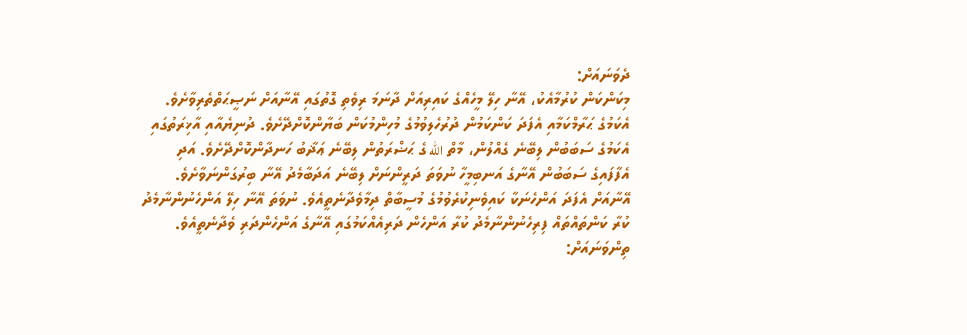ދެވަނައަށް:
މިކަންކަން ކުރުމާއެކު، އޭނާ ހިލޭ މީހެއްގެ ކައިރިއަށް ދާނަމަ ރިވެތި ގޮތުގައި އޭނާއަށް ނަޞީޙަތްތެރިވާށެވެ. އެކަމުގެ ޙަރާމްކަމާއި އެފަދަ ކަންކަމުން ދުރުހެލިވުމުގެ މުހިންމުކަން ބަޔާންކޮށްދޭށެވެ. ދުނިޔެއާއި އާޚިރަތުގައި އެކަމުގެ ސަބަބުން ލިބޭނެ ގެއްލުން، މާތް الله ގެ ޙަޟްރަތުން ލިބޭނެ ޢަޛާބު ހަނދާންކޮށްދޭށެވެ. އަދި އެފާފައިގެ ސަބަބުން އޭނާގެ އަނބިމީހާ ނުވަތަ ދަރީންނަށް ލިބޭނެ އަދަބާމެދު އޭނާ ބިރުގަންނަވާށެވެ. އޭނާއަށް އެފަދަ އަންހެނަކާ ކައިވެނިކުރެވުމުގެ މުސީބާތް ދިމާވެދާނެތީއެވެ. ނުވަތަ އޭނާ ހިލޭ އަންހެނުންނާމެދު ކުރާ ކަންތައްތައް ފިރިހެނުންނާމެދު ކުރާ އަންހެން ދަރިއެއްކަމުގައި އޭނާގެ އަންހެންދަރި ވެދާނެތީއެވެ.
ތިންވަނައަށް: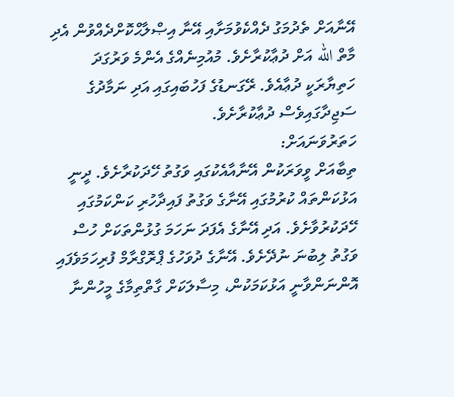އޭނާއަށް ތެދުމަގު ދެއްކެވުމަށާއި އޭނާ އިޞްލާޙްކޮށްދެއްވުން އެދި މާތް الله އަށް ދުޢާކުރާށެވެ. މުއުމިނެއްގެ އެންމެ ވަރުގަދަ ހަތިޔާރަކީ ދުޢާއެވެ. ރޭގަނޑުގެ ފަހުބައިގައި އަދި ނަމާދުގެ ސަޖިދާގައިވެސް ދުޢާކުރާށެވެ.
ހަތަރުވަނައަށް:
ތިބާއަށް ވީވަރަކުން އޭނާއާއެކުގައި ވަގުތު ހޭދަކުރާށެވެ. ދީނީ އަޅުކަންތައް ކުރުމުގައި އޭނާގެ ވަގުތު ފައިދާހުރި ކަންކަމުގައި ހޭދަކުރުވާށެވެ. އަދި އޭނާގެ އެފަދަ ނަހަމަ ގުޅުންތަކަށް ހުސް ވަގުތު ލިބުނަ ނުދޭށެވެ. އޭނާގެ ދުވަހުގެ ޕްރޮގްރާމް ފުރިހަމަވެފައި އޮންނަންވާނީ އަޅުކަމަކުން، މިސާލަކަށް ގާތްތިމާގެ މީހުންނާ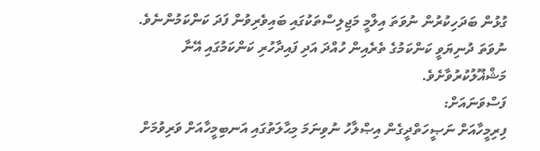ގުޅުން ބަދަހިކުރުން ނުވަތަ އިލްމީ މަޖިލިސްތަކުގައި ބައިވެރިވުން ފަދަ ކަންކަމުންނެވެ. ނުވަތަ ދުނިޔަވީ ކަންކަމުގެ ތެރެއިން ހުއްދަ އަދި ފައިދާހުރި ކަންކަމުގައި އޭނާ މަޝްޣޫލުކުރުވާށެވެ.
ފަސްވަނައަށް:
ފިރިމީހާއަށް ނަޞީހަތްދީގެން އިޞްލާހު ނުވިނަމަ މިޙާލަތުގައި އަނބިމީހާއަށް ވަރިވުމަށް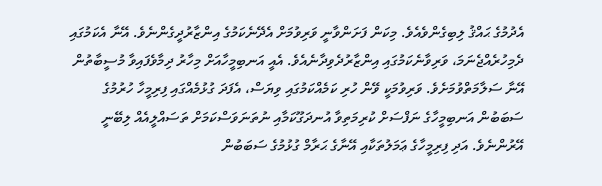އެދުމުގެ ޙައްޤު ލިބިގެންވެއެވެ. މިކަން ފަށަންވާނީ ވަރިވުމަށް އެދޭނެކަމުގެ އިންޒާރުދީގެންނެވެ. އޭނާ އެކަމުގައި ދެމިހުރެއްޖެނަމަ، ވަރިވާނެކަމުގައި އިންޒާރުދެވިދާނެއެވެ. އެއީ އަނބިމީހާއަށް މިހާރު ދިމާވެފައިވާ މުސީބާތުން އޭނާ ސަލާމަތްވުމަށެވެ. ވަރިވުމަކީ ވޭން ހުރި ކަމެއްކަމުގައި ވިޔަސް، އެފަދަ ގުޅުމެއްގައި ފިރިމީހާ ހުރުމުގެ ސަބަބުން އަނބިމީހާގެ ނަފްސަށް ކުރިމަތިވާ އުނދަގޫކަމާއި ނުތަނަވަސްކަމަށް ތަސައްލީއެއް ލިބޭނީ އޭރުންނެވެ. އަދި ފިރިމީހާގެ ޢަމަލުތަކާއި އޭނާގެ ޙަރާމް ގުޅުމުގެ ސަބަބުން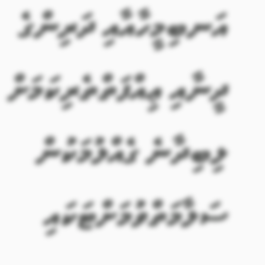އަނބިމީހާއާއި ދަރިންގެ ދީނާއި ޢިއްފަތްތެރިކަމަށް ލިބިދާނެ ގެއްލުމަކުން ސަލާމަތްވުމަށްޓަކައި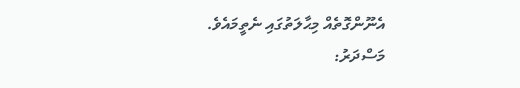އެނޫންގޮތެއް މިޙާލަތުގައި ނެތީމައެވެ.
މަސްދަރު: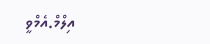އިލްމް.އެމްވީ